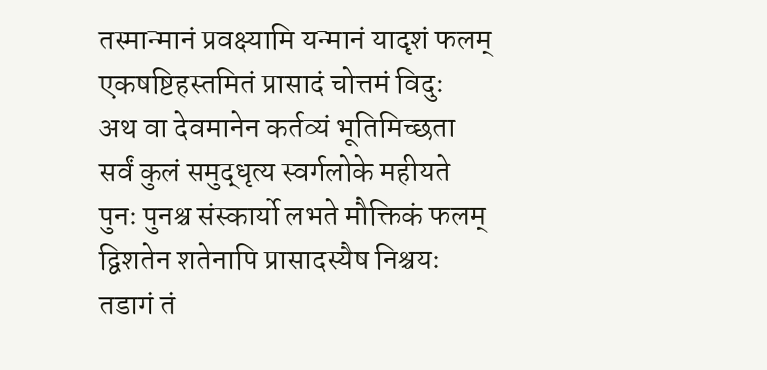तस्मान्मानं प्रवक्ष्यामि यन्मानं यादृशं फलम्
एकषष्टिहस्तमितं प्रासादं चोत्तमं विदुः
अथ वा देवमानेन कर्तव्यं भूतिमिच्छता
सर्वं कुलं समुद्धृत्य स्वर्गलोके महीयते
पुनः पुनश्च संस्कार्यो लभते मौक्तिकं फलम्
द्विशतेन शतेनापि प्रासादस्यैष निश्चयः
तडागं तं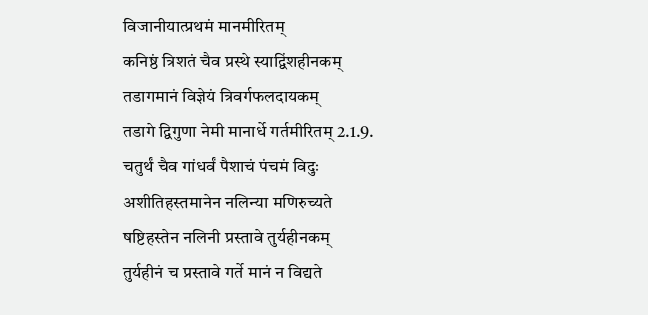विजानीयात्प्रथमं मानमीरितम्
कनिष्ठं त्रिशतं चैव प्रस्थे स्याद्विंशहीनकम्
तडागमानं विज्ञेयं त्रिवर्गफलदायकम्
तडागे द्विगुणा नेमी मानार्धे गर्तमीरितम् 2.1.9.
चतुर्थं चैव गांधर्वं पैशाचं पंचमं विदुः
अशीतिहस्तमानेन नलिन्या मणिरुच्यते
षष्टिहस्तेन नलिनी प्रस्तावे तुर्यहीनकम्
तुर्यहीनं च प्रस्तावे गर्ते मानं न विद्यते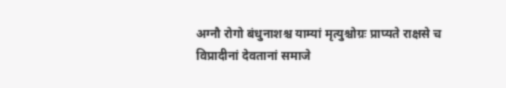अग्नौ रोगो बंधुनाशश्च याम्यां मृत्युश्चोग्रः प्राप्यते राक्षसे च
विप्रादीनां देवतानां समाजे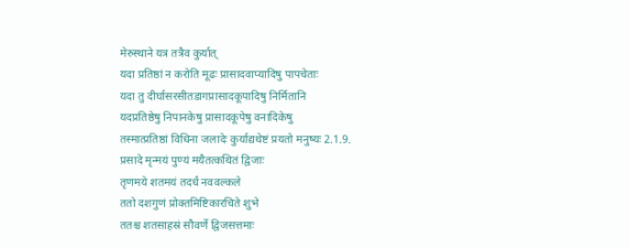मेरुस्थाने यत्र तत्रैव कुर्यात्
यदा प्रतिष्ठां न करोति मूढः प्रासादवाप्यादिषु पापचेताः
यदा तु दीर्घासरसीतडागप्रासादकूपादिषु निर्मितानि
यदप्रतिष्ठेषु निपानकेषु प्रासादकूपेषु वनादिकेषु
तस्मात्प्रतिष्ठां विधिना जलादेः कुर्याद्यथेष्टं प्रयतो मनुष्यः 2.1.9.
प्रसादे मृन्मयं पुण्यं मयैतत्कथितं द्विजाः
तृणमये शतमयं तदर्धं नववल्कले
ततो दशगुणं प्रोक्तमिष्टिकारचिते शुभे
ततश्च शतसाहस्रं सौवर्णे द्विजसत्तमाः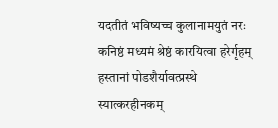यदतीतं भविष्यच्च कुलानामयुतं नरः
कनिष्ठं मध्यमं श्रेष्ठं कारयित्वा हरेर्गृहम्
हस्तानां पोडशैर्यावत्प्रस्थे स्यात्करहीनकम्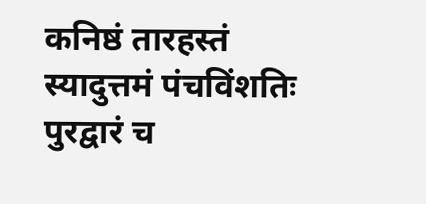कनिष्ठं तारहस्तं स्यादुत्तमं पंचविंशतिः
पुरद्वारं च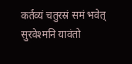कर्तव्यं चतुरस्रं समं भवेत्
सुरवेश्मनि यावंतो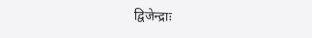द्विजेन्द्राः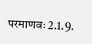परमाणवः 2.1.9.